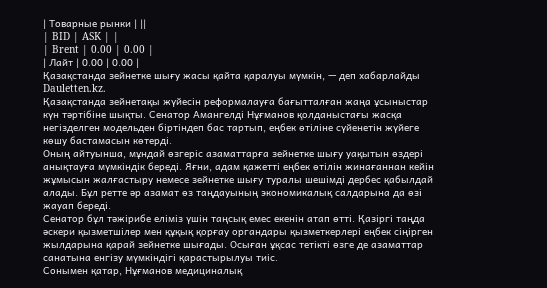| Товарные рынки | ||
| BID | ASK | |
| Brent | 0.00 | 0.00 |
| Лайт | 0.00 | 0.00 |
Қазақстанда зейнетке шығу жасы қайта қаралуы мүмкін, — деп хабарлайды Dauletten.kz.
Қазақстанда зейнетақы жүйесін реформалауға бағытталған жаңа ұсыныстар күн тәртібіне шықты. Сенатор Амангелді Нұғманов қолданыстағы жасқа негізделген модельден біртіндеп бас тартып, еңбек өтіліне сүйенетін жүйеге көшу бастамасын көтерді.
Оның айтуынша, мұндай өзгеріс азаматтарға зейнетке шығу уақытын өздері анықтауға мүмкіндік береді. Яғни, адам қажетті еңбек өтілін жинағаннан кейін жұмысын жалғастыру немесе зейнетке шығу туралы шешімді дербес қабылдай алады. Бұл ретте әр азамат өз таңдауының экономикалық салдарына да өзі жауап береді.
Сенатор бұл тәжірибе еліміз үшін таңсық емес екенін атап өтті. Қазіргі таңда әскери қызметшілер мен құқық қорғау органдары қызметкерлері еңбек сіңірген жылдарына қарай зейнетке шығады. Осыған ұқсас тетікті өзге де азаматтар санатына енгізу мүмкіндігі қарастырылуы тиіс.
Сонымен қатар, Нұғманов медициналық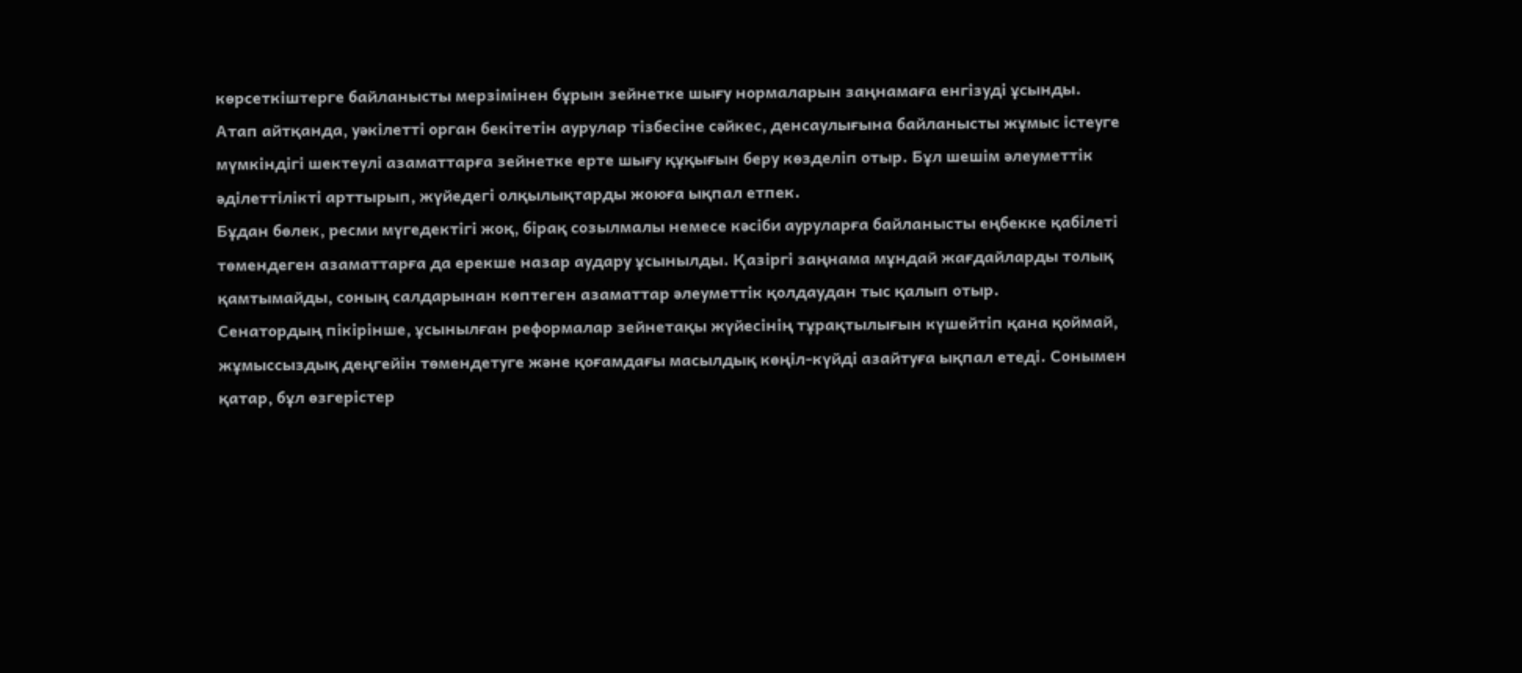көрсеткіштерге байланысты мерзімінен бұрын зейнетке шығу нормаларын заңнамаға енгізуді ұсынды. Атап айтқанда, уәкілетті орган бекітетін аурулар тізбесіне сәйкес, денсаулығына байланысты жұмыс істеуге мүмкіндігі шектеулі азаматтарға зейнетке ерте шығу құқығын беру көзделіп отыр. Бұл шешім әлеуметтік әділеттілікті арттырып, жүйедегі олқылықтарды жоюға ықпал етпек.
Бұдан бөлек, ресми мүгедектігі жоқ, бірақ созылмалы немесе кәсіби ауруларға байланысты еңбекке қабілеті төмендеген азаматтарға да ерекше назар аудару ұсынылды. Қазіргі заңнама мұндай жағдайларды толық қамтымайды, соның салдарынан көптеген азаматтар әлеуметтік қолдаудан тыс қалып отыр.
Сенатордың пікірінше, ұсынылған реформалар зейнетақы жүйесінің тұрақтылығын күшейтіп қана қоймай, жұмыссыздық деңгейін төмендетуге және қоғамдағы масылдық көңіл-күйді азайтуға ықпал етеді. Сонымен қатар, бұл өзгерістер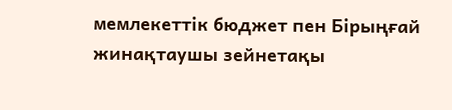мемлекеттік бюджет пен Бірыңғай жинақтаушы зейнетақы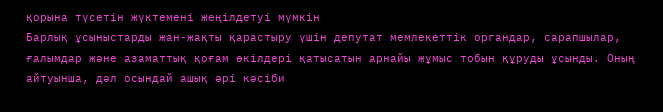қорына түсетін жүктемені жеңілдетуі мүмкін
Барлық ұсыныстарды жан-жақты қарастыру үшін депутат мемлекеттік органдар, сарапшылар, ғалымдар және азаматтық қоғам өкілдері қатысатын арнайы жұмыс тобын құруды ұсынды. Оның айтуынша, дәл осындай ашық әрі кәсіби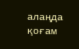алаңда қоғам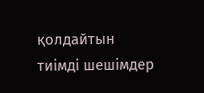қолдайтын тиімді шешімдер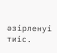әзірленуі тиіс.